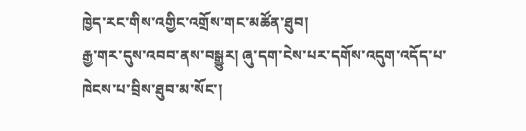ཁྱེད་རང་གིས་འགྱིང་འགྲོས་གང་མཚོན་ཐུབ།
རྒྱ་གར་དུས་འབབ་ནས་བསྒྱུར། ཞུ་དག་ངེས་པར་དགོས་འདུག་འདོད་པ་ཁེངས་པ་བྲིས་ཐུབ་མ་སོང་།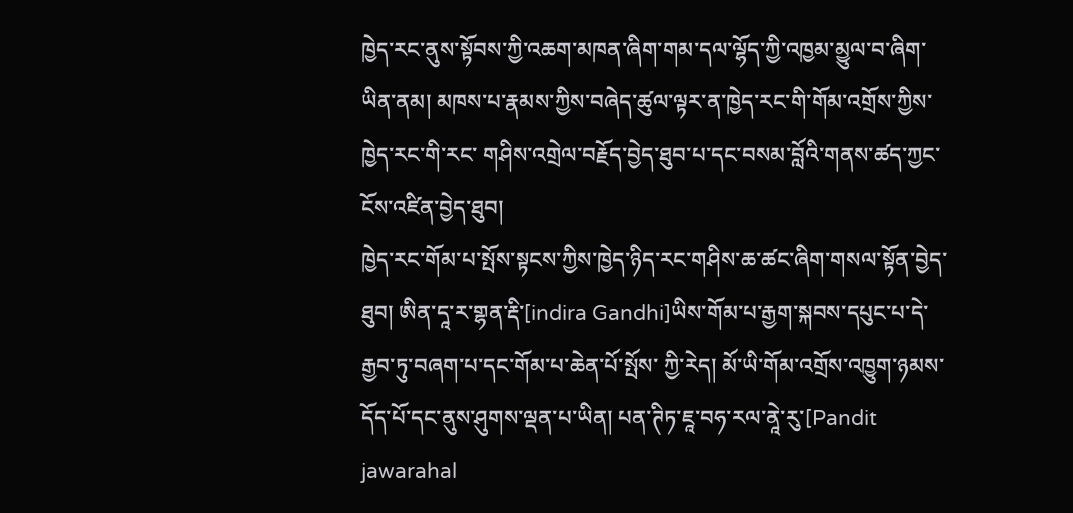ཁྱེད་རང་ནུས་སྟོབས་ཀྱི་འཆག་མཁན་ཞིག་གམ་དལ་ལྷོད་ཀྱི་འཁྱམ་མྱུལ་བ་ཞིག་ཡིན་ནམ། མཁས་པ་རྣམས་ཀྱིས་བཞེད་ཚུལ་ལྟར་ན་ཁྱེད་རང་གི་གོམ་འགྲོས་ཀྱིས་ཁྱེད་རང་གི་རང་ གཤིས་འགྲེལ་བརྗོད་བྱེད་ཐུབ་པ་དང་བསམ་བློའི་གནས་ཚད་ཀྱང་ངོས་འཛིན་བྱེད་ཐུབ།
ཁྱེད་རང་གོམ་པ་སྤོས་སྟངས་ཀྱིས་ཁྱེད་ཉིད་རང་གཤིས་ཆ་ཚང་ཞིག་གསལ་སྟོན་བྱེད་ ཐུབ། ཨིན་དཱ་ར་གྷན་རྡི་[indira Gandhi]ཡིས་གོམ་པ་རྒྱག་སྐབས་དཔུང་པ་དེ་རྒྱབ་ཏུ་བཞག་པ་དང་གོམ་པ་ཆེན་པོ་སྤོས་ ཀྱི་རེད། མོ་ཡི་གོམ་འགྲོས་འཁྱུག་ཉམས་དོད་པོ་དང་ནུས་ཤུགས་ལྡན་པ་ཡིན། པན་ཊིཏ་ཇཱ་བཧ་རལ་ནཱེ་རུ་[Pandit jawarahal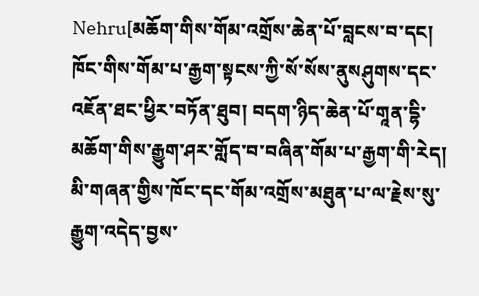Nehru[མཆོག་གིས་གོམ་འགྲོས་ཆེན་པོ་བླངས་བ་དང། ཁོང་གིས་གོམ་པ་རྒྱག་སྟངས་ཀྱི་སོ་སོས་ནུསཤུགས་དང་འཇོན་ཐང་ཕྱིར་བཏོན་ཐུབ། བདག་ཉིད་ཆེན་པོ་གཱན་དྷི་མཆོག་གིས་རྒྱུག་ཤར་གློད་བ་བཞིན་གོམ་པ་རྒྱག་གི་རེད། མི་གཞན་གྱིས་ཁོང་དང་གོམ་འགྲོས་མཐུན་པ་ལ་རྗེས་སུ་རྒྱུག་འདེད་བྱས་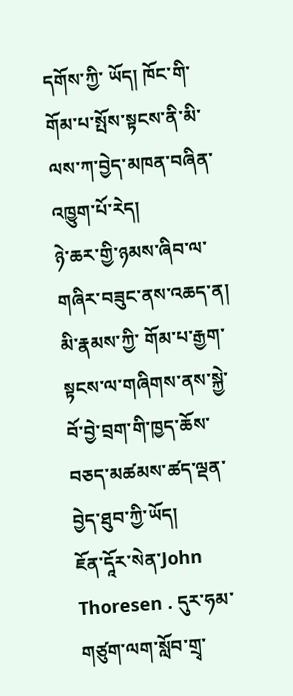དགོས་ཀྱི་ ཡོད། ཁོང་གི་གོམ་པ་སྤོས་སྟངས་ནི་མི་ལས་ཀ་བྱེད་མཁན་བཞིན་འཁྱུག་པོ་རེད།
ཉེ་ཆར་གྱི་ཉམས་ཞིབ་ལ་གཞིར་བཟུང་ནས་འཆད་ན། མི་རྣམས་ཀྱི་ གོམ་པ་རྒྱག་སྟངས་ལ་གཞིགས་ནས་སྐྱེ་བོ་བྱེ་བྲག་གི་ཁྱད་ཆོས་ བཅད་མཚམས་ཚད་ལྡན་བྱེད་ཐུབ་ཀྱི་ཡོད།
ཇོན་དཱོར་སེན་John Thoresen . དུར་ཧམ་གཙུག་ལག་སློབ་གྲྭ་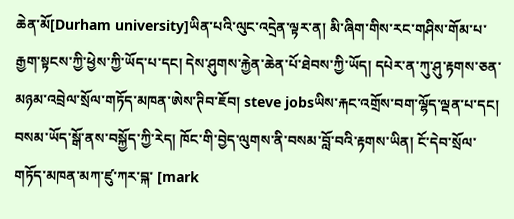ཆེན་མོ[Durham university]ཡིན་པའི་ལུང་འདྲེན་ལྟར་ན། མི་ཞིག་གིས་རང་གཤིས་གོམ་པ་རྒྱག་སྟངས་ཀྱི་ཕྱེས་ཀྱི་ཡོད་པ་དང། དེས་ཤུགས་རྐྱེན་ཆེན་པོ་ཐེབས་ཀྱི་ཡོད། དཔེར་ན་ཀུ་ཤུ་རྟགས་ཅན་མཉམ་འབྲེལ་སྲོལ་གཏོད་མཁན་ཨེས་ཊིབ་ཇོབ། steve jobsཡིས་རྐང་འགྲོས་བག་ལྷོད་ལྡན་པ་དང། བསམ་ཡོད་སྒོ་ནས་བསྐྱོད་ཀྱི་རེད། ཁོང་གི་བྱེད་ལུགས་ནི་བསམ་བློ་བའི་རྟགས་ཡིན། ངོ་དེབ་སྲོལ་གཏོད་མཁན་མཀ་ཛུ་ཀར་བྐ་ [mark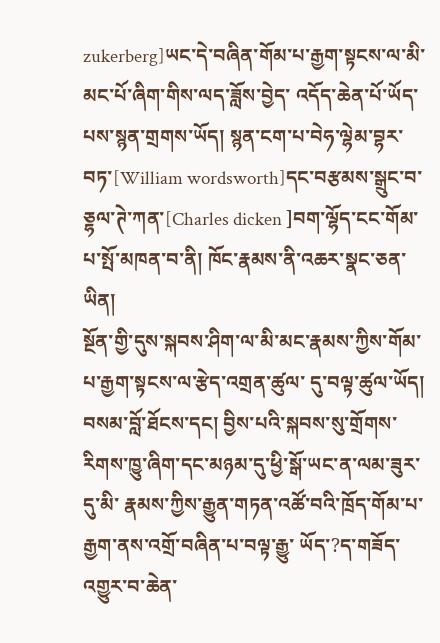zukerberg]ཡང་དེ་བཞིན་གོམ་པ་རྒྱག་སྟངས་ལ་མི་མང་པོ་ཞིག་གིས་ལད་ཟློས་བྱེད་ འདོད་ཆེན་པོ་ཡོད་པས་སྙན་གྲགས་ཡོད། སྙན་ངག་པ་བེཧ་ལྷེམ་བྷར་བཏ་[William wordsworth]དང་བརྩམས་སྒྲུང་བ་ཅྷལ་ཊེ་ཀན་[Charles dicken ]བག་ལྷོད་ངང་གོམ་པ་སྤོ་མཁན་བ་ནི། ཁོང་རྣམས་ནི་འཆར་སྣང་ཅན་ཡིན།
སྔོན་གྱི་དུས་སྐབས་ཤིག་ལ་མི་མང་རྣམས་ཀྱིས་གོམ་པ་རྒྱག་སྟངས་ལ་རྩེད་འགྲན་ཚུལ་ དུ་བལྟ་ཚུལ་ཡོད། བསམ་བློ་ཐོངས་དང། བྱིས་པའི་སྐབས་སུ་གྲོགས་རིགས་ཁྱུ་ཞིག་དང་མཉམ་དུ་ཕྱི་སྒོ་ཡང་ན་ལམ་ཟུར་དུ་མི་ རྣམས་ཀྱིས་རྒྱུན་གཏན་འཚོ་བའི་ཁྲོད་གོམ་པ་རྒྱག་ནས་འགྲོ་བཞིན་པ་བལྟ་རྒྱུ་ ཡོད་?ད་གཟོད་འགྱུར་བ་ཆེན་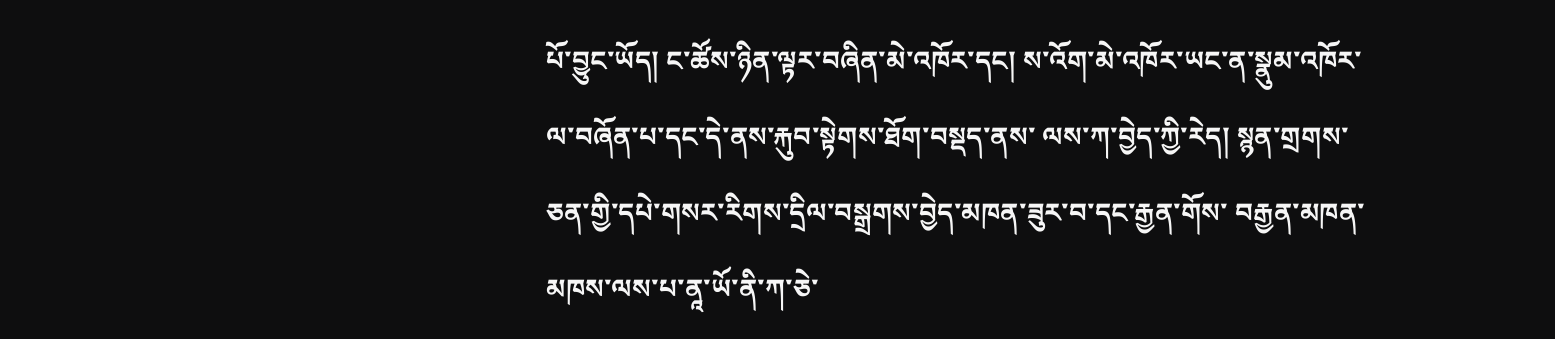པོ་བྱུང་ཡོད། ང་ཚོས་ཉིན་ལྟར་བཞིན་མེ་འཁོར་དང། ས་འོག་མེ་འཁོར་ཡང་ན་སྣུམ་འཁོར་ལ་བཞོན་པ་དང་དེ་ནས་རྐུབ་སྟེགས་ཐོག་བསྡད་ནས་ ལས་ཀ་བྱེད་ཀྱི་རེད། སྙན་གྲགས་ཅན་གྱི་དཔེ་གསར་རིགས་དྲིལ་བསྒྲགས་བྱེད་མཁན་ཟུར་བ་དང་རྒྱན་གོས་ བརྒྱན་མཁན་མཁས་ལས་པ་ནཱ་ཡོ་ནི་ཀ་ཅེ་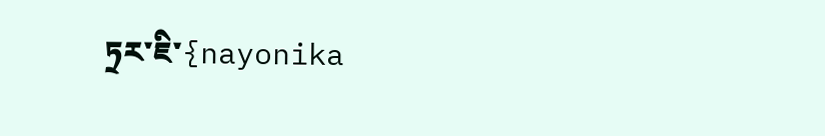ཏྲར་ཇི་{nayonika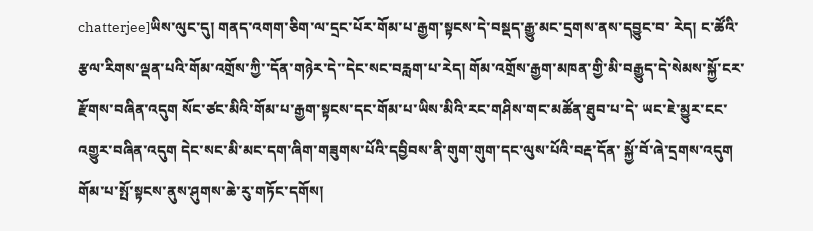chatterjee]ཡིས་ལུང་དུ། གནད་འགག་ཅིག་ལ་དྲང་པོར་གོམ་པ་རྒྱག་སྟངས་དེ་བསྡད་རྒྱུ་མང་དྲགས་ནས་དབྱུང་བ་ རེད། ང་ཚོའི་རྩལ་རིགས་ལྡན་པའི་གོམ་འགྲོས་ཀྱི་་དོན་གཉེར་དེ་་དེང་སང་བརླག་པ་རེད། གོམ་འགྲོས་རྒྱག་མཁན་གྱི་མི་བརྒྱུད་དེ་སེམས་སྐྱོ་ངར་རྫོགས་བཞིན་འདུག སོང་ཙང་མིའི་གོམ་པ་རྒྱག་སྟངས་དང་གོམ་པ་ཡིས་མིའི་རང་གཤིས་གང་མཚོན་ཐུབ་པ་དེ་ ཡང་ཇེ་མྱུར་ངང་འགྱུར་བཞིན་འདུག དེང་སང་མི་མང་དག་ཞིག་གཟུགས་པོའི་དབྱིབས་ནི་གུག་གུག་དང་ལུས་པོའི་བརྡ་དོན་ སྐྱོ་བོ་ཞེ་དྲགས་འདུག
གོམ་པ་སྤོ་སྟངས་ནུས་ཤུགས་ཆེ་རུ་གཏོང་དགོས།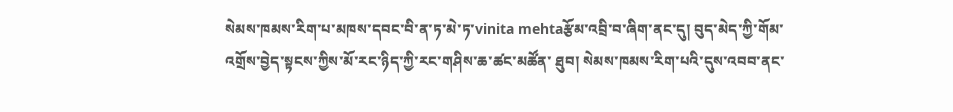སེམས་ཁམས་རིག་པ་མཁས་དབང་བི་ན་ཏ་མེ་ཏ་vinita mehtaརྩོམ་འབྲི་བ་ཞིག་ནང་དུ། བུད་མེད་ཀྱི་གོམ་འགྲོས་བྱེད་སྟངས་ཀྱིས་མོ་རང་ཉིད་ཀྱི་རང་གཤིས་ཆ་ཚང་མཚོན་ ཐུབ། སེམས་ཁམས་རིག་པའི་དུས་འབབ་ནང་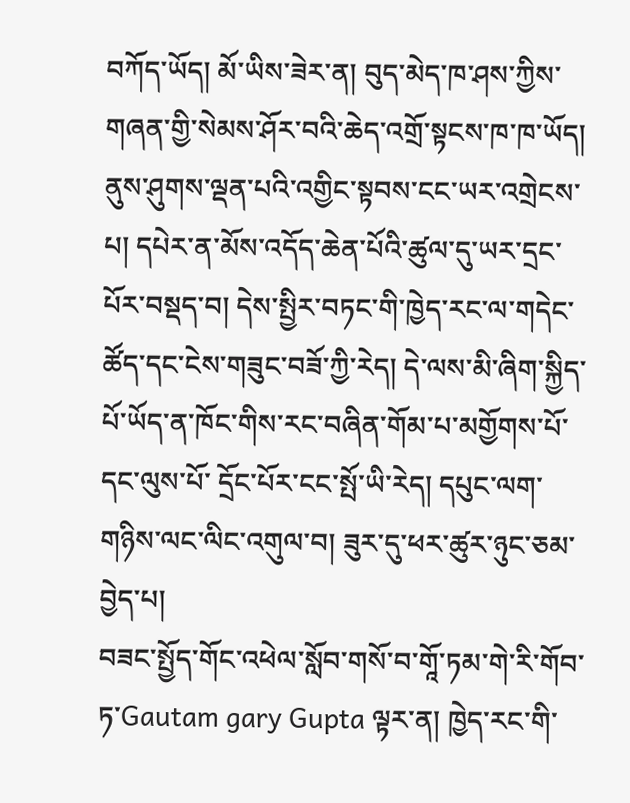བཀོད་ཡོད། མོ་ཡིས་ཟེར་ན། བུད་མེད་ཁ་ཤས་ཀྱིས་གཞན་གྱི་སེམས་ཤོར་བའི་ཆེད་འགྲོ་སྟངས་ཁ་ཁ་ཡོད། ནུས་ཤུགས་ལྡན་པའི་འགྱིང་སྟབས་ངང་ཡར་འགྲེངས་པ། དཔེར་ན་མོས་འདོད་ཆེན་པོའི་ཚུལ་དུ་ཡར་དྲང་པོར་བསྡད་བ། དེས་སྤྱིར་བཏང་གི་ཁྱེད་རང་ལ་གདེང་ཚོད་དང་ངེས་གཟུང་བཟོ་ཀྱི་རེད། དེ་ལས་མི་ཞིག་སྐྱིད་པོ་ཡོད་ན་ཁོང་གིས་རང་བཞིན་གོམ་པ་མགྱོགས་པོ་དང་ལུས་པོ་ དྲོང་པོར་ངང་སྤོ་ཡི་རེད། དཔུང་ལག་གཉིས་ལང་ལིང་འགུལ་བ། ཟུར་དུ་ཕར་ཚུར་ཉུང་ཅམ་བྱེད་པ།
བཟང་སྤྱོད་གོང་འཕེལ་སློབ་གསོ་བ་གཱོ་ཏམ་གེ་རི་གོབ་ཏ་Gautam gary Gupta ལྟར་ན། ཁྱེད་རང་གི་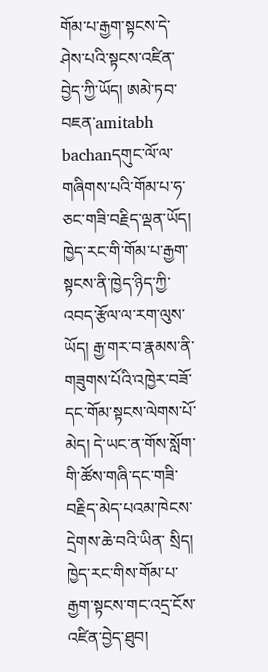གོམ་པ་རྒྱག་སྟངས་དེ་ཤེས་པའི་སྟངས་འཛིན་བྱེད་ཀྱི་ཡོད། ཨམེ་ཏབ་བཇན་amitabh bachanདགུང་ལོ་ལ་གཞིགས་པའི་གོམ་པ་ཧ་ཅང་གཟི་བརྗིད་ལྡན་ཡོད། ཁྱེད་རང་གི་གོམ་པ་རྒྱག་སྟངས་ནི་ཁྱེད་ཉིད་ཀྱི་འབད་རྩོལ་ལ་རག་ལུས་ཡོད། རྒྱ་གར་བ་རྣམས་ནི་གཟུགས་པོའི་འཁྱེར་བཟོ་དང་གོམ་སྟངས་ལེགས་པོ་མེད། དེ་ཡང་ན་གོས་སློག་གི་ཚོས་གཞི་དང་གཟི་བརྗིད་མེད་པའམ་ཁེངས་དྲེགས་ཆེ་བའི་ཡིན་ སྲིད།
ཁྱེད་རང་གིས་གོམ་པ་རྒྱག་སྟངས་གང་འདྲ་ངོས་འཛིན་བྱེད་ཐུབ།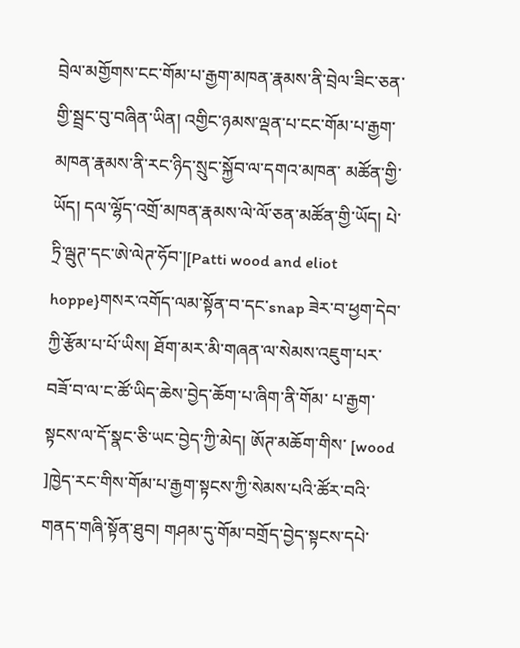བྲེལ་མགྱོགས་ངང་གོམ་པ་རྒྱག་མཁན་རྣམས་ནི་བྲེལ་ཟིང་ཅན་གྱི་སྦྲང་བུ་བཞིན་ཡིན། འགྱིང་ཉམས་ལྡན་པ་ངང་གོམ་པ་རྒྱག་མཁན་རྣམས་ནི་རང་ཉིད་སྲུང་སྐྱོབ་ལ་དགའ་མཁན་ མཚོན་གྱི་ཡོད། དལ་ལྷོད་འགྲོ་མཁན་རྣམས་ལེ་ལོ་ཅན་མཚོན་གྱི་ཡོད། པེ་ཏྲི་ལྦུཊ་དང་ཨེ་ལེཊ་ཧོབ་།[Patti wood and eliot hoppe}གསར་འགོད་ལམ་སྟོན་བ་དང་snap ཟེར་བ་ཕྱག་དེབ་ཀྱི་རྩོམ་པ་པོ་ཡིས། ཐོག་མར་མི་གཞན་ལ་སེམས་འཇུག་པར་བཟོ་བ་ལ་ང་ཚོ་ཡིད་ཆེས་བྱེད་ཆོག་པ་ཞིག་ནི་གོམ་ པ་རྒྱག་སྟངས་ལ་དོ་སྣང་ཅི་ཡང་བྱེད་ཀྱི་མེད། ཨོཊ་མཆོག་གིས་ [wood ]ཁྱེད་རང་གིས་གོམ་པ་རྒྱག་སྟངས་ཀྱི་སེམས་པའི་ཚོར་བའི་གནད་གཞི་སྟོན་ཐུབ། གཤམ་དུ་གོམ་བགྲོད་བྱེད་སྟངས་དཔེ་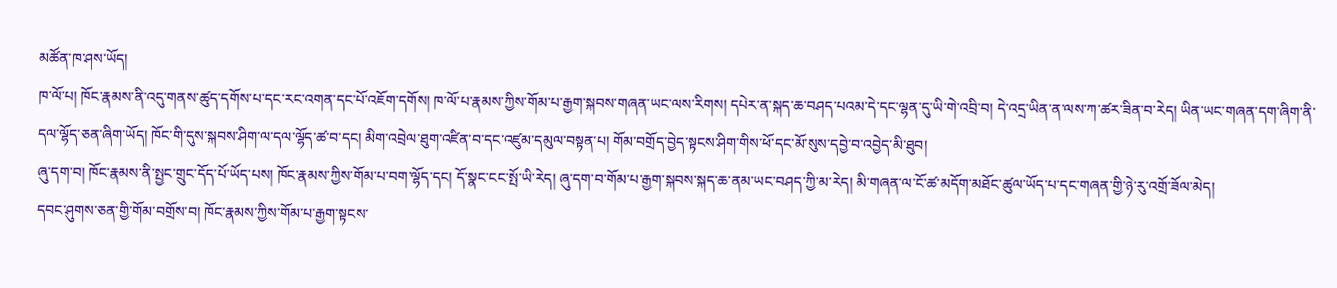མཚོན་ཁ་ཤས་ཡོད།
ཁ་ལོ་པ། ཁོང་རྣམས་ནི་འདུ་གནས་ཚུད་དགོས་པ་དང་རང་འགན་དང་པོ་འཇོག་དགོས། ཁ་ལོ་པ་རྣམས་ཀྱིས་གོམ་པ་རྒྱག་སྐབས་གཞན་ཡང་ལས་རིགས། དཔེར་ན་སྐད་ཆ་བཤད་པའམ་དེ་དང་ལྷན་དུ་ཡི་གེ་འབྲི་བ། དེ་འདྲ་ཡིན་ན་ལས་ཀ་ཚར་ཟིན་བ་རེད། ཡིན་ཡང་གཞན་དག་ཞིག་ནི་དལ་ལྷོད་ཅན་ཞིག་ཡོད། ཁོང་གི་དུས་སྐབས་ཤིག་ལ་དལ་ལྷོད་ཚ་བ་དང། མིག་འབྲེལ་ཐུག་འཛིན་བ་དང་འཛུམ་དམུལ་བསྟན་པ། གོམ་བགྲོད་བྱེད་སྟངས་ཤིག་གིས་ཕོ་དང་མོ་སུས་དབྱེ་བ་འབྱེད་མི་ཐུབ།
ཞུ་དག་བ། ཁོང་རྣམས་ནི་སྤྱང་གྲུང་དོད་པོ་ཡོད་པས། ཁོང་རྣམས་ཀྱིས་གོམ་པ་བག་ལྷོད་དང། དོ་སྣང་ངང་སྤོ་ཡི་རེད། ཞུ་དག་བ་གོམ་པ་རྒྱག་སྐབས་སྐད་ཆ་ནམ་ཡང་བཤད་ཀྱི་མ་རེད། མི་གཞན་ལ་ངོ་ཚ་མདོག་མཐོང་ཚུལ་ཡོད་པ་དང་གཞན་གྱི་ཉེ་རུ་འགྲོ་ཟོལ་མེད།
དབང་ཤུགས་ཅན་གྱི་གོམ་བགྲོས་བ། ཁོང་རྣམས་ཀྱིས་གོམ་པ་རྒྱག་སྟངས་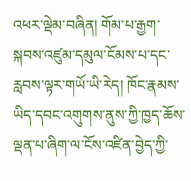འཕར་ལྡེམ་བཞིན། གོམ་པ་རྒྱག་སྐབས་འཛུམ་དམུལ་ངོམས་པ་དང་རླབས་ལྟར་གཡོ་ཡི་རེད། ཁོང་རྣམས་ཡིད་དབང་འགུགས་ནུས་ཀྱི་ཁྱད་ཆོས་ལྡན་པ་ཞིག་ལ་ངོས་འཛིན་བྱེད་ཀྱི་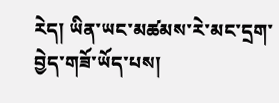རེད། ཡིན་ཡང་མཚམས་རེ་མང་དྲག་བྱེད་གཟོ་ཡོད་པས།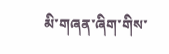མི་གཞན་ཞིག་གིས་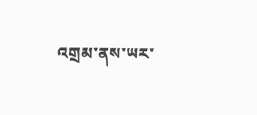འགྲམ་ནས་ཡར་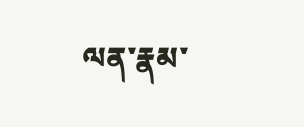ལན་རྣམ་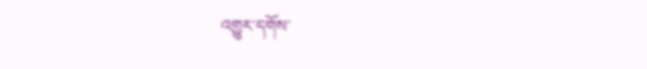འགྱུར་དགོས་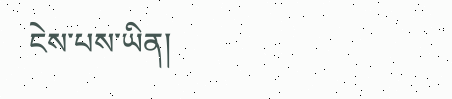ངེས་པས་ཡིན།